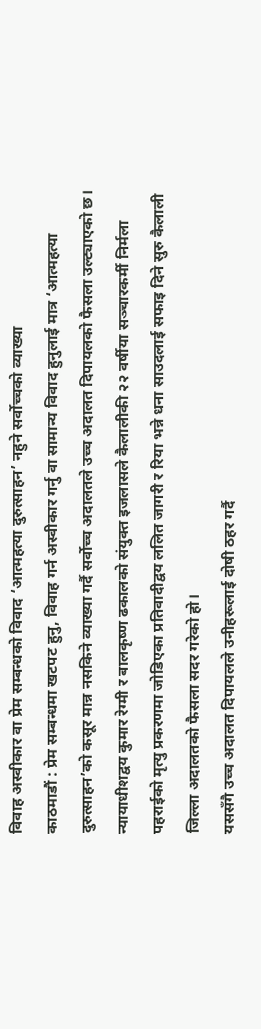विवाह अस्वीकार वा प्रेम सम्बन्धको विवाद ‘आत्महत्या दुरुत्साहन’ नहुने सर्वोच्चको व्याख्या
काठमाडौं : प्रेम सम्बन्धमा खटपट हुनु, विवाह गर्न अस्वीकार गर्नु वा सामान्य विवाद हुनुलाई मात्र ‘आत्महत्या दुरुत्साहन’को कसूर मान्न नसकिने व्याख्या गर्दै सर्वोच्च अदालतले उच्च अदालत दिपायलको फैसला उल्ट्याएको छ।
न्यायाधीशद्वय कुमार रेग्मी र बालकृष्ण ढकालको संयुक्त इजलासले कैलालीकी २२ वर्षीया सञ्चारकर्मी निर्मला पहराईको मृत्यु प्रकरणमा जोडिएका प्रतिवादीद्वय ललित जागरी र रिया भन्ने धना साउदलाई सफाइ दिने सुरु कैलाली जिल्ला अदालतको फैसला सदर गरेको हो।
यससँगै उच्च अदालत दिपायलले उनीहरूलाई दोषी ठहर गर्दै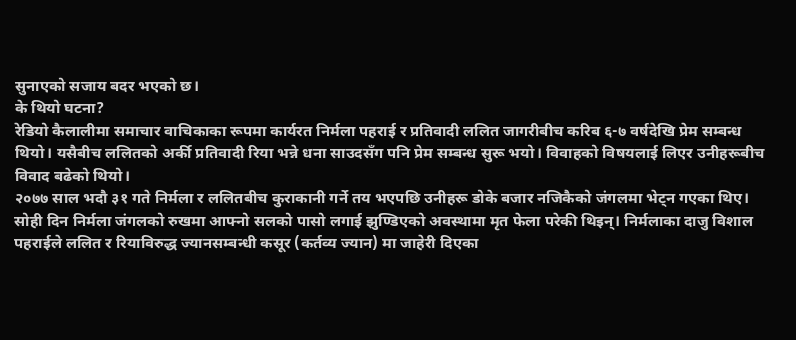सुनाएको सजाय बदर भएको छ।
के थियो घटना?
रेडियो कैलालीमा समाचार वाचिकाका रूपमा कार्यरत निर्मला पहराई र प्रतिवादी ललित जागरीबीच करिब ६-७ वर्षदेखि प्रेम सम्बन्ध थियो। यसैबीच ललितको अर्की प्रतिवादी रिया भन्ने धना साउदसँग पनि प्रेम सम्बन्ध सुरू भयो। विवाहको विषयलाई लिएर उनीहरूबीच विवाद बढेको थियो।
२०७७ साल भदौ ३१ गते निर्मला र ललितबीच कुराकानी गर्ने तय भएपछि उनीहरू डोके बजार नजिकैको जंगलमा भेट्न गएका थिए।
सोही दिन निर्मला जंगलको रुखमा आफ्नो सलको पासो लगाई झुण्डिएको अवस्थामा मृत फेला परेकी थिइन्। निर्मलाका दाजु विशाल पहराईले ललित र रियाविरुद्ध ज्यानसम्बन्धी कसूर (कर्तव्य ज्यान) मा जाहेरी दिएका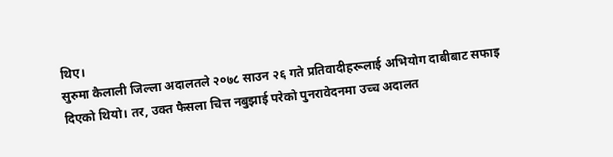थिए।
सुरुमा कैलाली जिल्ला अदालतले २०७८ साउन २६ गते प्रतिवादीहरूलाई अभियोग दाबीबाट सफाइ दिएको थियो। तर, उक्त फैसला चित्त नबुझाई परेको पुनरावेदनमा उच्च अदालत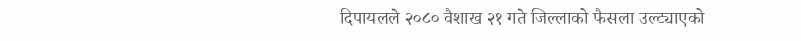दिपायलले २०८० वैशाख २१ गते जिल्लाको फैसला उल्ट्याएको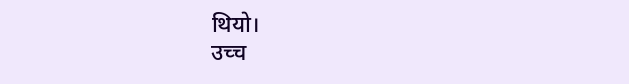थियो।
उच्च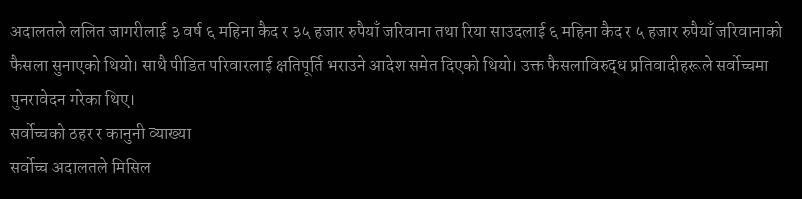अदालतले ललित जागरीलाई ३ वर्ष ६ महिना कैद र ३५ हजार रुपैयाँ जरिवाना तथा रिया साउदलाई ६ महिना कैद र ५ हजार रुपैयाँ जरिवानाको फैसला सुनाएको थियो। साथै पीडित परिवारलाई क्षतिपूर्ति भराउने आदेश समेत दिएको थियो। उक्त फैसलाविरुद्ध प्रतिवादीहरूले सर्वोच्चमा पुनरावेदन गरेका थिए।
सर्वोच्चको ठहर र कानुनी व्याख्या
सर्वोच्च अदालतले मिसिल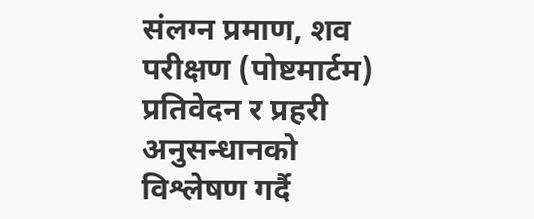संलग्न प्रमाण, शव परीक्षण (पोष्टमार्टम) प्रतिवेदन र प्रहरी अनुसन्धानको विश्लेषण गर्दै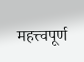महत्त्वपूर्ण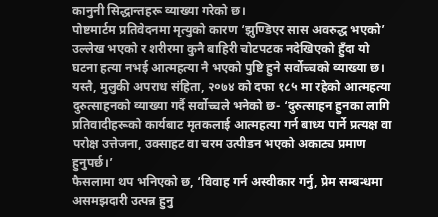कानुनी सिद्धान्तहरू व्याख्या गरेको छ।
पोष्टमार्टम प्रतिवेदनमा मृत्युको कारण ‘झुण्डिएर सास अवरुद्ध भएको’ उल्लेख भएको र शरीरमा कुनै बाहिरी चोटपटक नदेखिएको हुँदा यो घटना हत्या नभई आत्महत्या नै भएको पुष्टि हुने सर्वोच्चको व्याख्या छ।
यस्तै, मुलुकी अपराध संहिता, २०७४ को दफा १८५ मा रहेको आत्महत्या दुरुत्साहनको व्याख्या गर्दै सर्वोच्चले भनेको छ- ‘दुरुत्साहन हुनका लागि प्रतिवादीहरूको कार्यबाट मृतकलाई आत्महत्या गर्न बाध्य पार्ने प्रत्यक्ष वा परोक्ष उत्तेजना, उक्साहट वा चरम उत्पीडन भएको अकाट्य प्रमाण हुनुपर्छ।’
फैसलामा थप भनिएको छ, ‘विवाह गर्न अस्वीकार गर्नु, प्रेम सम्बन्धमा असमझदारी उत्पन्न हुनु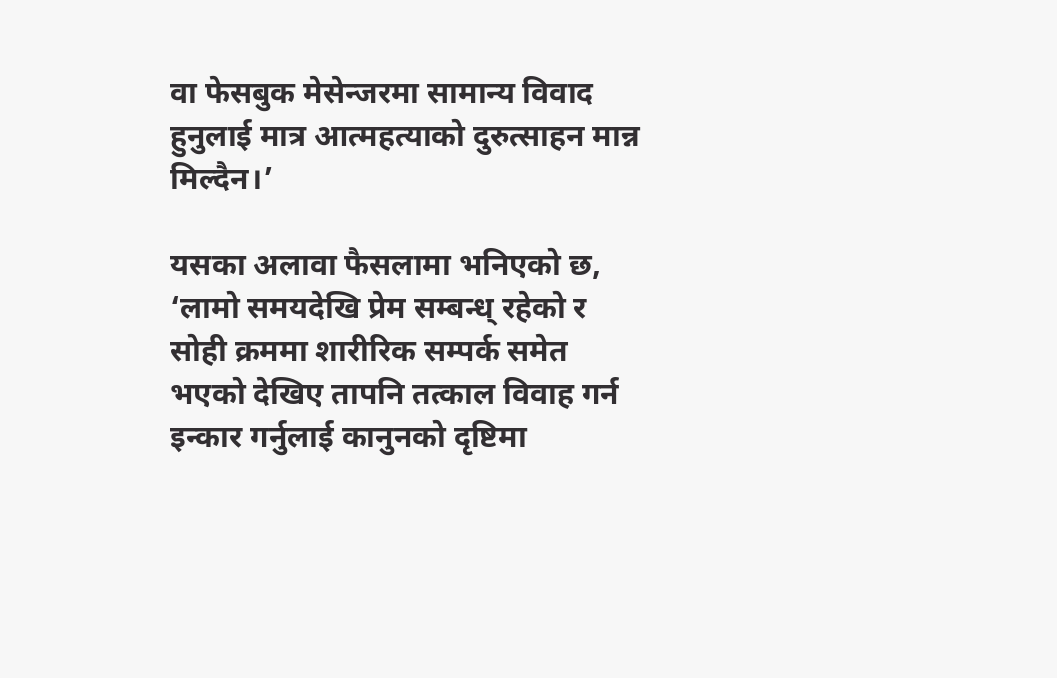वा फेसबुक मेसेन्जरमा सामान्य विवाद हुनुलाई मात्र आत्महत्याको दुरुत्साहन मान्न मिल्दैन।’

यसका अलावा फैसलामा भनिएको छ, ‘लामो समयदेखि प्रेम सम्बन्ध् रहेको र सोही क्रममा शारीरिक सम्पर्क समेत भएको देखिए तापनि तत्काल विवाह गर्न इन्कार गर्नुलाई कानुनको दृष्टिमा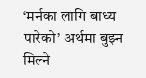‘मर्नका लागि बाध्य पारेको’ अर्थमा बुझ्न मिल्ने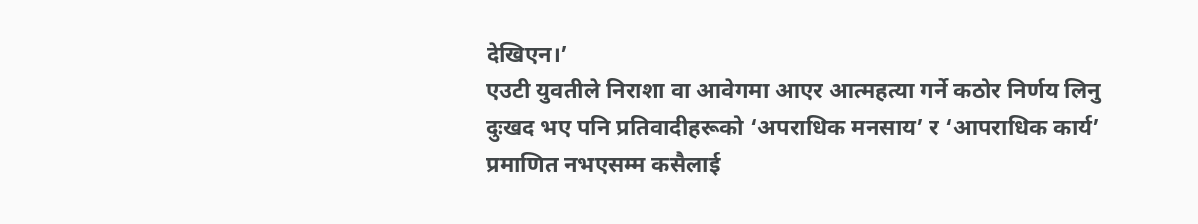देखिएन।’
एउटी युवतीले निराशा वा आवेगमा आएर आत्महत्या गर्ने कठोर निर्णय लिनु दुःखद भए पनि प्रतिवादीहरूको ‘अपराधिक मनसाय’ र ‘आपराधिक कार्य’ प्रमाणित नभएसम्म कसैलाई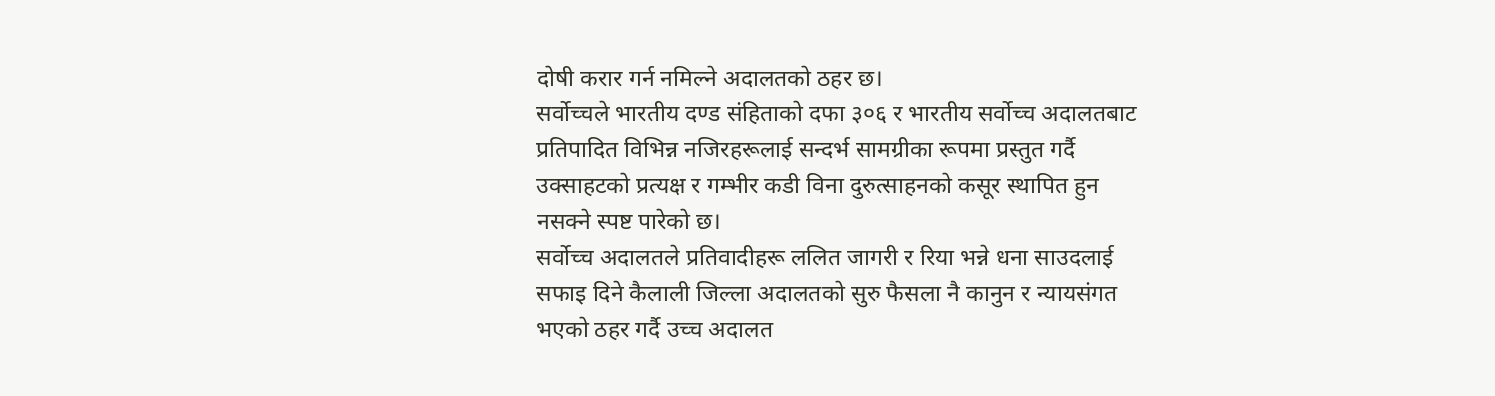दोषी करार गर्न नमिल्ने अदालतको ठहर छ।
सर्वोच्चले भारतीय दण्ड संहिताको दफा ३०६ र भारतीय सर्वोच्च अदालतबाट प्रतिपादित विभिन्न नजिरहरूलाई सन्दर्भ सामग्रीका रूपमा प्रस्तुत गर्दै उक्साहटको प्रत्यक्ष र गम्भीर कडी विना दुरुत्साहनको कसूर स्थापित हुन नसक्ने स्पष्ट पारेको छ।
सर्वोच्च अदालतले प्रतिवादीहरू ललित जागरी र रिया भन्ने धना साउदलाई सफाइ दिने कैलाली जिल्ला अदालतको सुरु फैसला नै कानुन र न्यायसंगत भएको ठहर गर्दै उच्च अदालत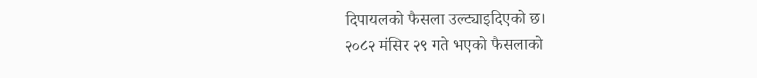दिपायलको फैसला उल्ट्याइदिएको छ।
२०८२ मंसिर २९ गते भएको फैसलाको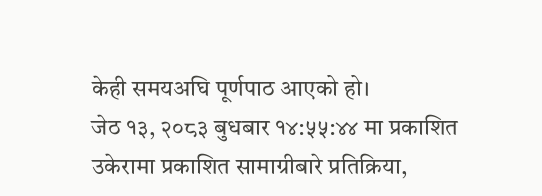केही समयअघि पूर्णपाठ आएको हो।
जेठ १३, २०८३ बुधबार १४:५५:४४ मा प्रकाशित
उकेरामा प्रकाशित सामाग्रीबारे प्रतिक्रिया,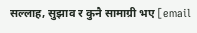सल्लाह, सुझाव र कुनै सामाग्री भए [email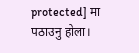protected] मा पठाउनु होला।